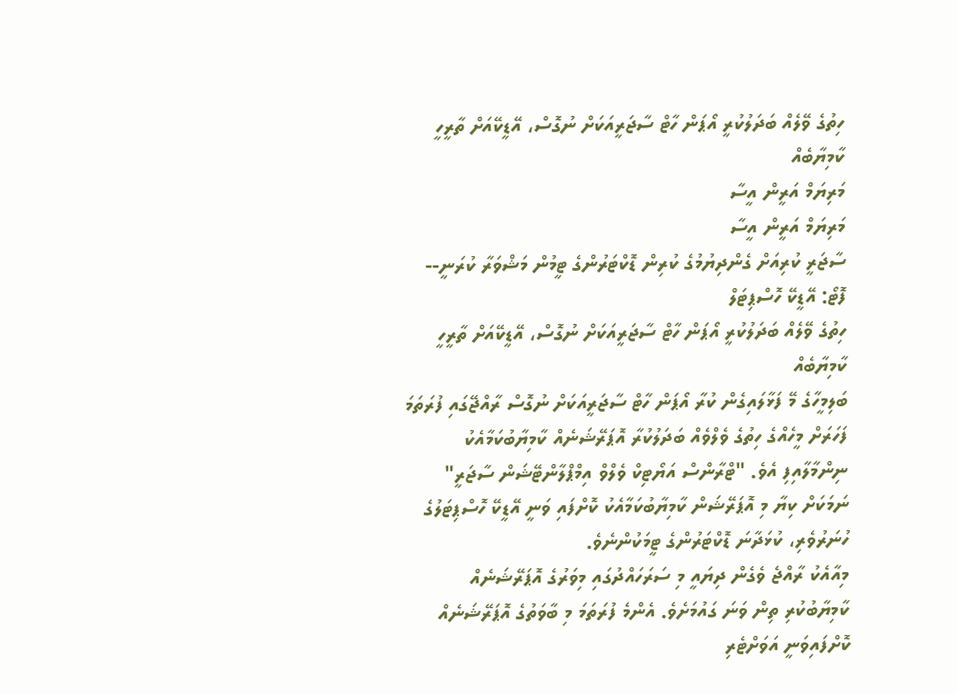ހިތުގެ ވޭލެއް ބަދަލުކުރީ އޯޕަން ހާޓް ސާޖަރީއަކަށް ނުގޮސް، އޭޑީކޭއަށް ތާރީހީ ކާމިޔާބެއް
މަރިޔަމް އަރީން އީސާ
މަރިޔަމް އަރީން އީސާ
ސާޖަރީ ކުރިއަށް ގެންދިޔުމުގެ ކުރިން ޑޮކްޓަރުންގެ ޓީމުން މަޝްވަރާ ކުރަނީ-- ފޮޓޯ: އޭޑީކޭ ހޮސްޕިޓަލް
ހިތުގެ ވޭލެއް ބަދަލުކުރީ އޯޕަން ހާޓް ސާޖަރީއަކަށް ނުގޮސް، އޭޑީކޭއަށް ތާރީހީ ކާމިޔާބެއް
ބަލިމީހާގެ މޭ ފަޅާލައިގެން ކުރާ އޯޕަން ހާޓް ސާޖަރީއަކަށް ނުގޮސް ރާއްޖޭގައި ފުރަތަމަ ފަހަރަށް މީހެއްގެ ހިތުގެ ވެލްވެއް ބަދަލުކުރާ އޮޕަރޭޝަނެއް ކާމިޔާބުކަމާއެކު ނިންމާލާއިފި އެވެ. "ޓްރާންސް އަޔޯޓިކް ވެލްވް އިމްޕްލާންޓޭޝަން ސާޖަރީ" ނަމަކަށް ކިޔާ މި އޮޕަރޭޝަން ކާމިޔާބުކަމާއެކު ކޮށްފައި ވަނީ އޭޑީކޭ ހޮސްޕިޓަލުގެ ހުނަރުވެރި، ކުޅަދާނަ ޑޮކްޓަރުންގެ ޓީމަކުންނެވެ.
މިއާއެކު ރާއްޖެ ވެގެން ދިޔައީ މި ސަރަހައްދުގައި މިވަރުގެ އޮޕަރޭޝަނެއް ކާމިޔާބުކުރި ތިން ވަނަ ގައުމަށެވެ. އެންމެ ފުރަތަމަ މި ބާވަތުގެ އޮޕަރޭޝަނެއް ކޮށްފައިވަނީ އަވަށްޓެރި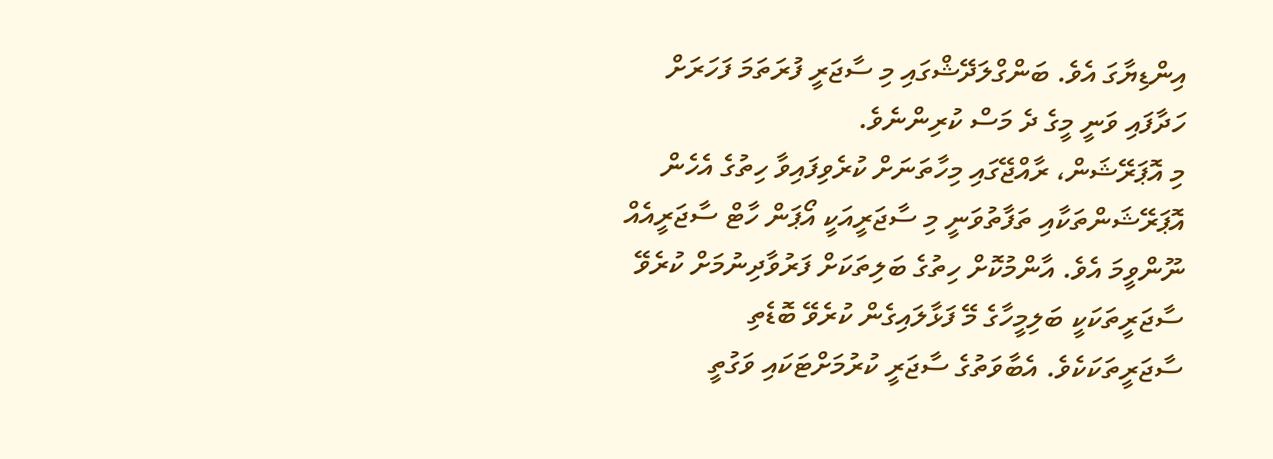އިންޑިޔާގަ އެވެ. ބަންގްލަދޭޝްގައި މި ސާޖަރީ ފުރަތަމަ ފަހަރަށް ހަދާފައި ވަނީ މީގެ ދެ މަސް ކުރިންނެވެ.
މި އޮޕަރޭޝަން، ރާއްޖޭގައި މިހާތަނަށް ކުރެވިފައިވާ ހިތުގެ އެހެން އޮޕަރޭޝަންތަކާއި ތަފާތުވަނީ މި ސާޖަރީއަކީ އޯޕަން ހާޓް ސާޖަރީއެއް ނޫންވީމަ އެވެ. އާންމުކޮށް ހިތުގެ ބަލިތަކަށް ފަރުވާދިނުމަށް ކުރެވޭ ސާޖަރީތަކަކީ ބަލިމީހާގެ މޭ ފަޅާލައިގެން ކުރެވޭ ބޮޑެތި ސާޖަރީތަކަކެވެ. އެބާވަތުގެ ސާޖަރީ ކުރުމަށްޓަކައި ވަގުތީ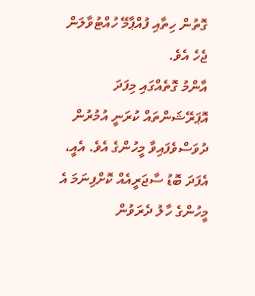ގޮތުން ހިތާއި ފުއްޕާމޭ ހުއްޓުވާލަން ޖެހެ އެވެ.
އާންމު ގޮތެއްގައި މިފަދަ އޮޕަރޭޝަންތައް ކުރަނީ އުމުރުން ދުވަސްވެފައިވާ މީހުންގެ އެވެ. އެއީ، އެފަދަ ބޮޑު ސާޖަރީއެއް ކޮށްފިނަމަ އެ މީހުންގެ ހާލު ދެރަވުން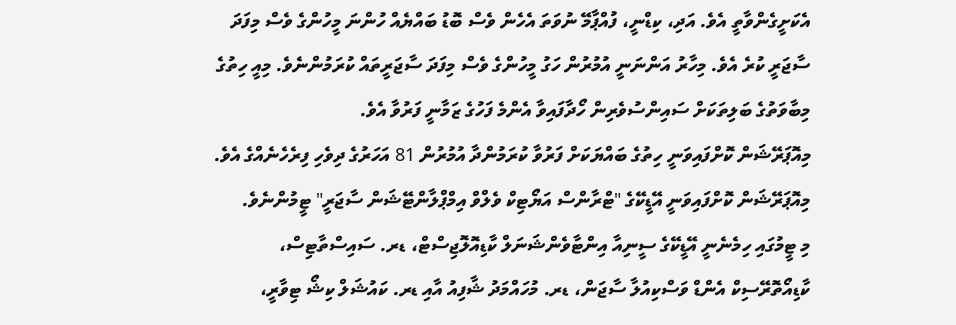އެކަށީގެންވާތީ އެވެ. އަދި، ކިޑްނީ، ފުއްޕާމޭ ނުވަތަ އެހެން ވެސް ބޮޑު ބައްޔެއް ހުންނަ މީހުންގެ ވެސް މިފަދަ ސާޖަރީ ކުރެ އެވެ. މިހާރު އަންނަނީ އުމުރުން ހަގު މީހުންގެ ވެސް މިފަދަ ސާޖަރީތައް ކުރަމުންނެވެ. މިއީ ހިތުގެ މިބާވަތުގެ ބަލިތަކަށް ސައިންސުވެރިން ހޯދާފައިވާ އެންމެ ފަހުގެ ޒަމާނީ ފަރުވާ އެވެ.
މިއޮޕަރޭޝަން ކޮށްފައިވަނީ ހިތުގެ ބައްޔަކަށް ފަރުވާ ކުރަމުންދާ އުމުރުން 81 އަހަރުގެ ދިވެހި ފިރެހެނެއްގެ އެވެ. މިއޮޕަރޭޝަން ކޮށްފައިވަނީ އޭޑީކޭގެ "ޓްރާންސް އަޔޯޓިކް ވެލްވް އިމްޕްލާންޓޭޝަން ސާޖަރީ" ޓީމުންނެވެ.
މި ޓީމުގައި ހިމެނެނީ އޭޑީކޭގެ ސީނިއާ އިންޓާވެންޝަނަލް ކާޑިއޮލޮޖިސްޓް، ޑރ. ސައިސްތާޓިސް، ކާޑިއޯތޮރޭސިކް އެންޑް ވަސްކިއުލާ ސާޖަން، ޑރ. މުހައްމަދު ޝާފިއު އާއި ޑރ. ކައުޝަލް ކިޝޯ ޓިވާރީ،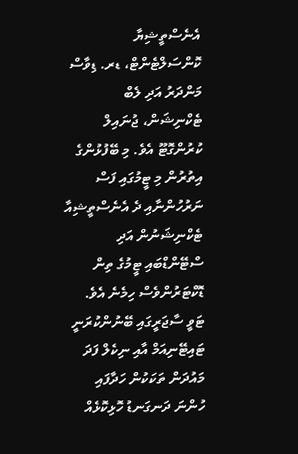އެނެސްތީޝިޔާ ކޮންސަލްޓެންޓް، ޑރ. ޑިވާސް މަންދަރު އަދި ލެބް ޓެކްނިޝަން، ޖުނައިލް ކުރުންގޮޓޫ އެވެ. މި ބޭފުޅުންގެ އިތުރުން މި ޓީމުގައި ފަސް ނަރުހުންނާއި ދެ އެނެސްތީޝިއާ ޓެކްނިޝަނުން އަދި ސްޓޭންޑްބައި ޓީމުގެ ތިން ޑޮކްޓަރުންވެސް ހިމެނެ އެވެ.
ޓަވީ ސާޖަރީގައި ބޭނުންކުރަނީ ޓައިޓޭނިއަމް އާއި ނިކެލް ފަދަ މައުދަން ތަކަކުން ހަދާފައި ހުންނަ ދަނގަނޑު ހޮޅިކޮޅެއް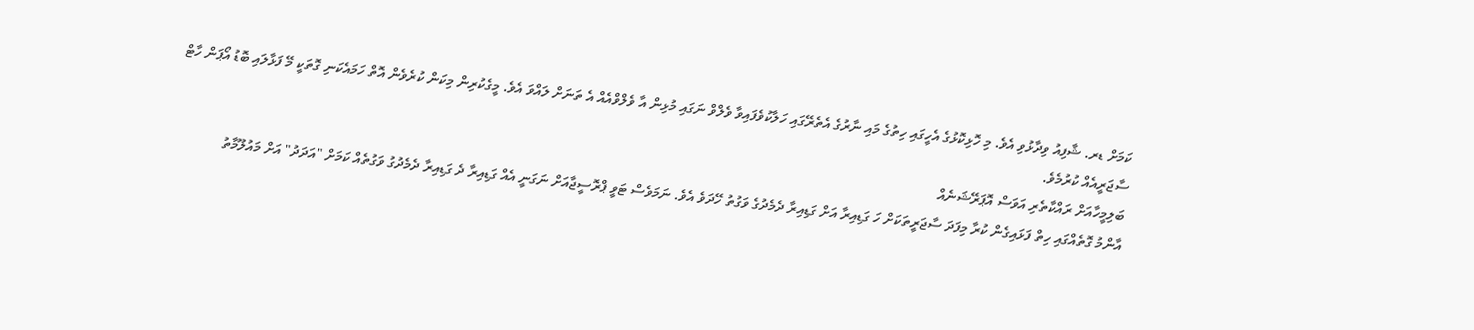ކަމަށް ޑރ. ޝާފިއު ވިދާޅުވި އެވެ. މި ހޮޅިކޮޅުގެ އެހީގައި ހިތުގެ މައި ނާރުގެ އެތެރޭގައި ހަލާކުވެފައިވާ ވެލްވް ނަގައި މުޅިން އާ ވެލްވްއެއް އެ ތަނަށް ލައްވަ އެވެ. މީގެކުރިން މިކަން ކުރެވެން އޮތް ހަމައެކަނި ގޮތަކީ މޭ ފަޅާލައި ބޮޑު އޯޕަން ހާޓް ސާޖަރީއެއް ކުރުމެވެ.
ބަލިމީހާއަށް ރައްކާތެރި އަވަސް އޮޕަރޭޝަނެއް
އާންމު ގޮތެއްގައި ހިތް ފަޅައިގެން ކުރާ މިފަދަ ސާޖަރީތަކަށް ހަ ގަޑިއިރާ އަށް ގަޑިއިރާ ދެމެދުގެ ވަގުތު ހޭދަވެ އެވެ. ނަމަވެސް ޓަވީ ޕްރޮސީޖާއަށް ނަގަނީ އެއް ގަޑިއިރާ ދެ ގަޑިއިރާ ދެމެދުގު ވަގުތެއް ކަމަށް "އަދަދު" އަށް މައުލޫމާތު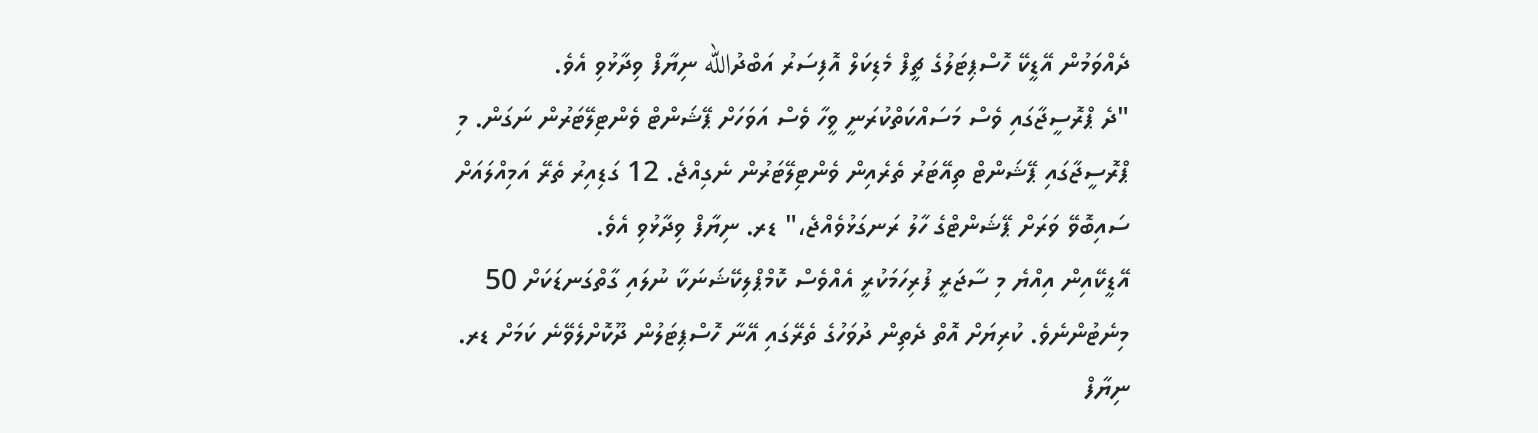ދެއްވަމުން އޭޑީކޭ ހޮސްޕިޓަލުގެ ޗީފް މެޑިކަލް އޮފިސަރު އަބްދުالله ނިޔާފް ވިދާޅުވި އެވެ.
"ދެ ޕްރޮސީޖާގައި ވެސް މަސައްކަތްކުރަނީ ވީހާ ވެސް އަވަހަށް ޕޭޝަންޓް ވެންޓިލޭޓަރުން ނަގަން. މި ޕްރޮސީޖާގައި ޕޭޝަންޓް ތިއޭޓަރު ތެރެއިން ވެންޓިލޭޓަރުން ނެގިއްޖެ. 12 ގަޑިއިރު ތެރޭ އަމިއްލައަށް ސައިބޮވޭ ވަރަށް ޕޭޝަންޓްގެ ހާލު ރަނގަޅުވެއްޖެ،" ޑރ. ނިޔާފް ވިދާޅުވި އެވެ.
އޭޑީކޭއިން އިއްޔެ މި ސާޖަރީ ފުރިހަމަކުރީ އެއްވެސް ކޮމްޕްލިކޭޝަނަކާ ނުލައި ގާތްގަނޑަކަށް 50 މިނެޓުންނެވެ. ކުރިޔަށް އޮތް ދެތިން ދުވަހުގެ ތެރޭގައި އޭނާ ހޮސްޕިޓަލުން ދޫކޮށްލެވޭނެ ކަމަށް ޑރ. ނިޔާފް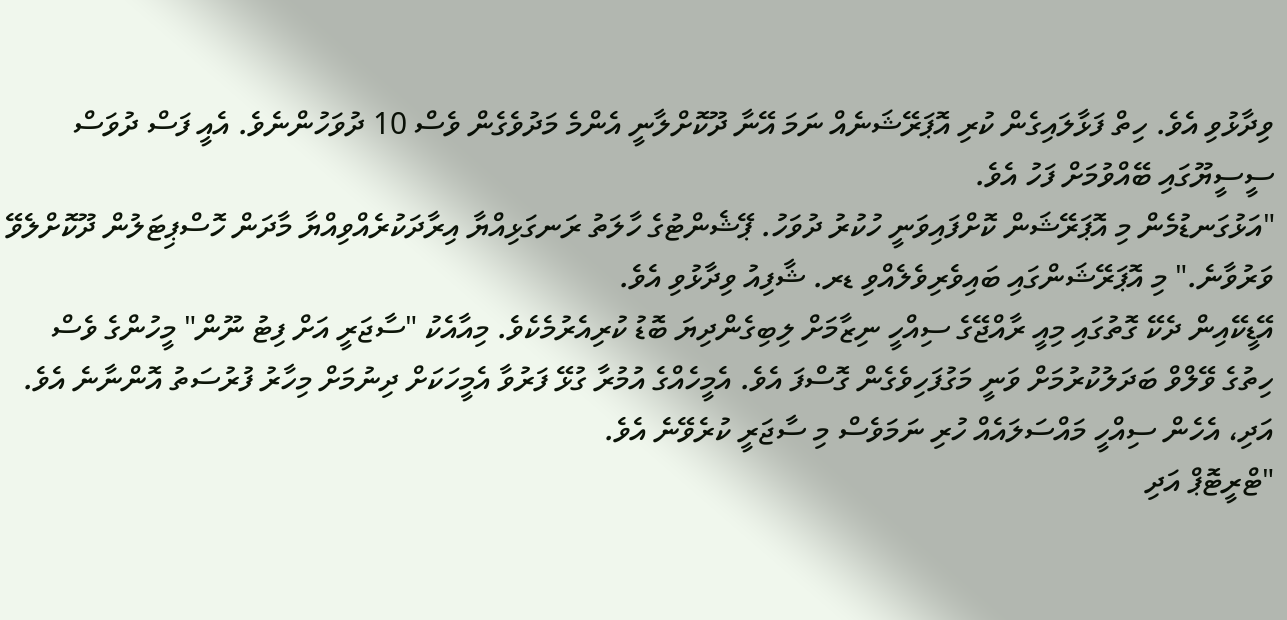ވިދާޅުވި އެވެ. ހިތް ފަޅާލައިގެން ކުރި އޮޕަރޭޝަނެއް ނަމަ އޭނާ ދޫކޮށްލާނީ އެންމެ މަދުވެގެން ވެސް 10 ދުވަހުންނެވެ. އެއީ ފަސް ދުވަސް ސީސީޔޫގައި ބޭއްވުމަށް ފަހު އެވެ.
"އަޅުގަނޑުމެން މި އޮޕަރޭޝަން ކޮށްފައިވަނީ ހުކުރު ދުވަހު. ޕޭޝެންޓުގެ ހާލަތު ރަނގަޅިއްޔާ އިރާދަކުރެއްވިއްޔާ މާދަން ހޮސްޕިޓަލުން ދޫކޮށްލެވޭ ވަރުވާނެ." މި އޮޕަރޭޝަންގައި ބައިވެރިވެލެއްވި ޑރ. ޝާފިއު ވިދާޅުވި އެވެ.
އޭޑީކޭއިން ދެކޭ ގޮތުގައި މިއީ ރާއްޖޭގެ ސިއްހީ ނިޒާމަށް ލިބިގެންދިޔަ ބޮޑު ކުރިއެރުމެކެވެ. މިއާއެކު "ސާޖަރީ އަށް ފިޓު ނޫން" މީހުންގެ ވެސް ހިތުގެ ވޭލްވް ބަދަލުކުރުމަށް ވަނީ މަގުފަހިވެގެން ގޮސްފަ އެވެ. އެމީހެއްގެ އުމުރާ ގުޅޭ ފަރުވާ އެމީހަކަށް ދިނުމަށް މިހާރު ފުރުސަތު އޮންނާނެ އެވެ. އަދި، އެހެން ސިއްހީ މައްސަލައެއް ހުރި ނަމަވެސް މި ސާޖަރީ ކުރެވޭނެ އެވެ.
"ޓްރީޓޮޕް އަދި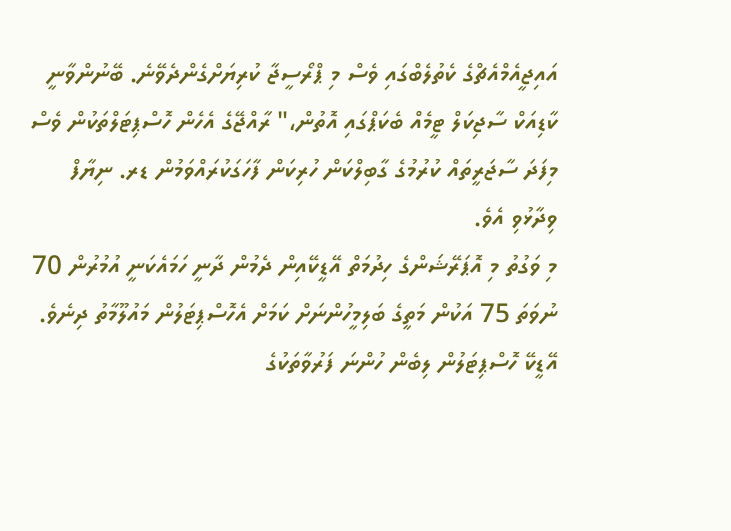އައިޖީއެމްއެޗްގެ ކެތުލެބްގައި ވެސް މި ޕްރޯސީޖާ ކުރިޔަށްގެންދެވޭނެ. ބޭނުންވާނީ ކާޑިއަކް ސާޖިކަލް ޓީމެއް ބެކަޕްގައި އޮތުން،" ރާއްޖޭގެ އެހެން ހޮސްޕިޓަލްތަކުން ވެސް މިފަދަ ސާޖަރީތައް ކުރުމުގެ ގާބިލްކަން ހުރިކަން ފާހަގަކުރައްވަމުން ޑރ. ނިޔާފް ވިދާޅުވި އެވެ.
މި ވަގުތު މި އޮޕަރޭޝަންގެ ހިދުމަތް އޭޑީކޭއިން ދެމުން ދާނީ ހަމައެކަނީ އުމުރުން 70 ނުވަތަ 75 އަކުން މަތީގެ ބަލިމީހުންނަށް ކަމަށް އެހޮސްޕިޓަލުން މައުލޫމާތު ދިނެވެ.
އޭޑީކޭ ހޮސްޕިޓަލުން ލިބެން ހުންނަ ފަރުވާތަކުގެ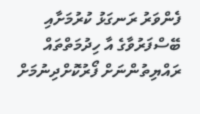ފެންވަރު ރަނގަޅު ކުރުމަށާއި ބޭސްފަރުވާގެ އާ ހިދުމަތްތައް ރައްޔިތުންނަށް ފޯރުކޮށްދިނުމަށް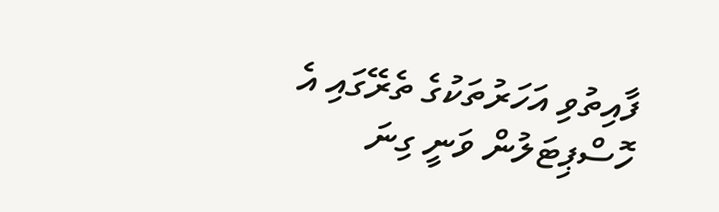ފާއިތުވި އަހަރުތަކުގެ ތެރޭގައި އެ ހޮސްޕިޓަލުން ވަނީ ގިނަ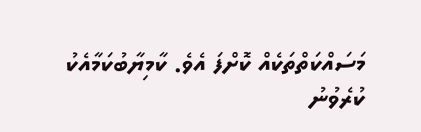މަސައްކަތްތަކެއް ކޮށްފަ އެވެ. ކާމިޔާބުކަމާއެކު ކުރެވުނު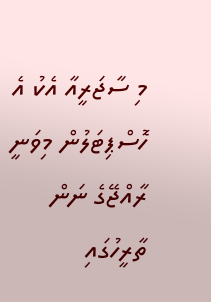މި ސާޖަރީއާ އެކު އެ ހޮސްޕިޓަލުން މިވަނީ ރާއްޖޭގެ ނަން ތާރީހުގައި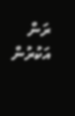ރަން އަކުރުން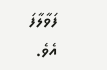ފަވާލާފަ އެވެ.